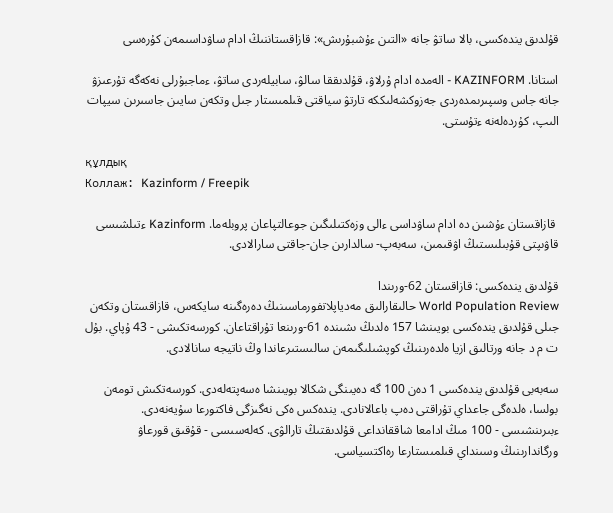قۇلدىق يندەكسى، بالا ساتۋ جانە «التىن ءۇشبۇرىش»: قازاقستاننىڭ ادام ساۋداسىمەن كۇرەسى

استانا. KAZINFORM - الەمدە ادام ۇرلاۋ، قۇلدىققا سالۋ، سابيلەردى ساتۋ، ءماجبۇرلى نەكەگە تۇرعىزۋ جانە جاس وسپىرىمدەردى جەزوكشەلىككە تارتۋ سياقتى قىلمىستار جىل وتكەن سايىن جاسىرىن سيپات الىپ، كۇردەلەنە ءتۇستى.

құлдық
Коллаж: Kazinform / Freepik

 قازاقستان ءۇشىن دە ادام ساۋداسى ءالى وزەكتىلىگىن جوعالتپاعان پروبلەما. Kazinform ءتىلشىسى قاۋىپتى قۇبىلىستىڭ اۋقىمىن، سەبەپ- سالدارىن جان-جاقتى سارالادى.

قۇلدىق يندەكسى: قازاقستان 62-ورىندا
World Population Review حالىقارالىق مەدياپلاتفورماسىنىڭ دەرەگىنە سايكەس، قازاقستان وتكەن جىلى قۇلدىق يندەكسى بويىنشا 157 ەلدىڭ ىشىندە 61-ورىنعا تۇراقتاعان. كورسەتكىشى - 43 ۇپاي. بۇل ت م د جانە ورتالىق ازيا ەلدەرىنىڭ كوپشىلىگىمەن سالىستىرعاندا وڭ ناتيجە سانالادى.

سەبەبى قۇلدىق يندەكسى 1 دەن 100 گە دەيىنگى شكالا بويىنشا ەسەپتەلەدى. كورسەتكىش تومەن بولسا، ەلدەگى جاعداي تۇراقتى دەپ باعالانادى. يندەكس ەكى نەگىزگى فاكتورعا سۇيەنەدى. ءبىرىنشىسى - 100 مىڭ ادامعا شاققانداعى قۇلدىقتىڭ تارالۋى. كەلەسىسى - قۇقىق قورعاۋ ورگاندارىنىڭ وسىنداي قىلمىستارعا رەاكتسياسى.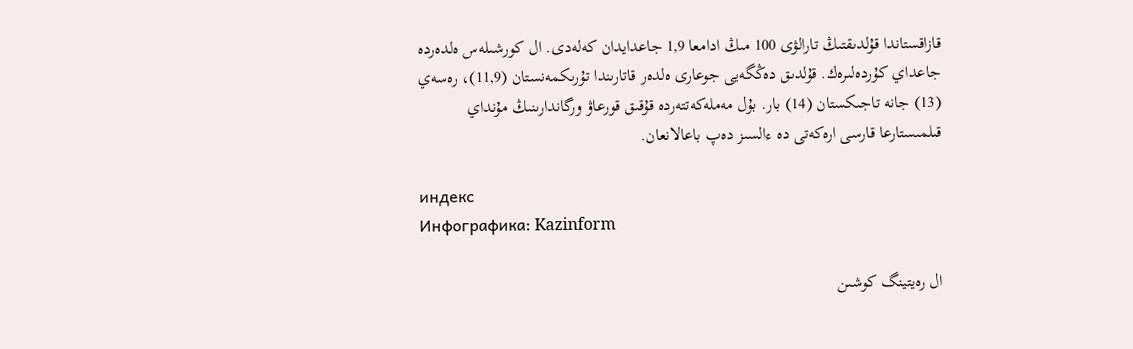قازاقستاندا قۇلدىقتىڭ تارالۋى 100 مىڭ ادامعا 1,9 جاعدايدان كەلەدى. ال كورشىلەس ەلدەردە جاعداي كۇردەلىرەك. قۇلدىق دەڭگەيى جوعارى ەلدەر قاتارىندا تۇرىكمەنستان (11,9)، رەسەي (13) جانە تاجىكستان (14) بار. بۇل مەملەكەتتەردە قۇقىق قورعاۋ ورگاندارىنىڭ مۇنداي قىلمىستارعا قارسى ارەكەتى دە ءالسىز دەپ باعالانعان.

индекс
Инфографика: Kazinform

ال رەيتينگ كوشىن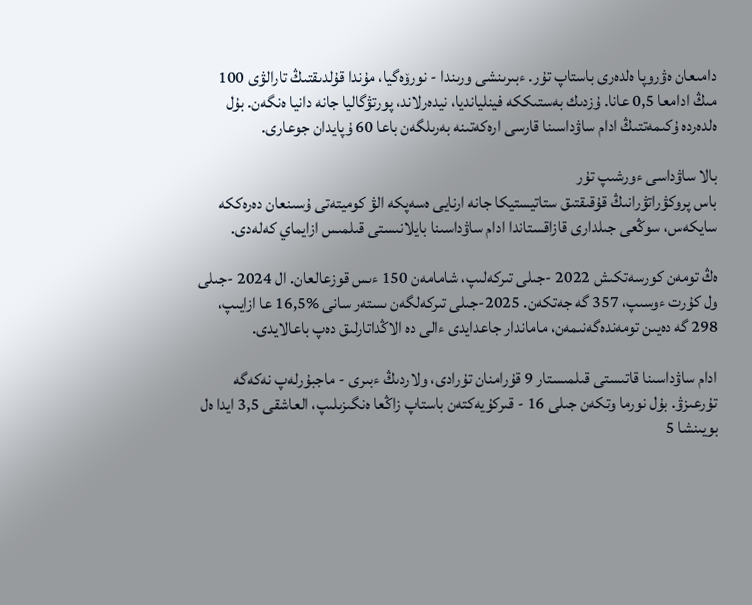دامىعان ەۋروپا ەلدەرى باستاپ تۇر. ءبىرىنشى ورىندا - نورۆەگيا، مۇندا قۇلدىقتىڭ تارالۋى 100 مىڭ ادامعا 0,5 عانا. ۇزدىك بەستىككە فينليانديا، نيدەرلاند، پورتۋگاليا جانە دانيا ەنگەن. بۇل ەلدەردە ۇكىمەتتىڭ ادام ساۋداسىنا قارسى ارەكەتىنە بەرىلگەن باعا 60 ۇپايدان جوعارى.

بالا ساۋداسى ءورشىپ تۇر
باس پروكۋراتۋرانىڭ قۇقىقتىق ستاتيستيكا جانە ارنايى ەسەپكە الۋ كوميتەتى ۇسىنعان دەرەككە سايكەس، سوڭعى جىلدارى قازاقستاندا ادام ساۋداسىنا بايلانىستى قىلمىس ازايماي كەلەدى.

ەڭ تومەن كورسەتكىش 2022 -جىلى تىركەلىپ، شامامەن 150 ءىس قوزعالعان. ال 2024 -جىلى ول كۇرت ءوسىپ، 357 گە جەتكەن. 2025-جىلى تىركەلگەن ىستەر سانى %16,5 عا ازايىپ، 298 گە دەيىن تومەندەگەنىمەن، ماماندار جاعدايدى ءالى دە الاڭداتارلىق دەپ باعالايدى.

ادام ساۋداسىنا قاتىستى قىلمىستار 9 قۇرامنان تۇرادى، ولاردىڭ ءبىرى - ماجبۇرلەپ نەكەگە تۇرعىزۋ. بۇل نورما وتكەن جىلى 16 - قىركۇيەكتەن باستاپ زاڭعا ەنگىزىلىپ، العاشقى 3,5 ايدا ەل بويىنشا 5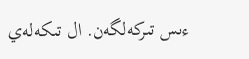ءىس تىركەلگەن. ال تىكەلەي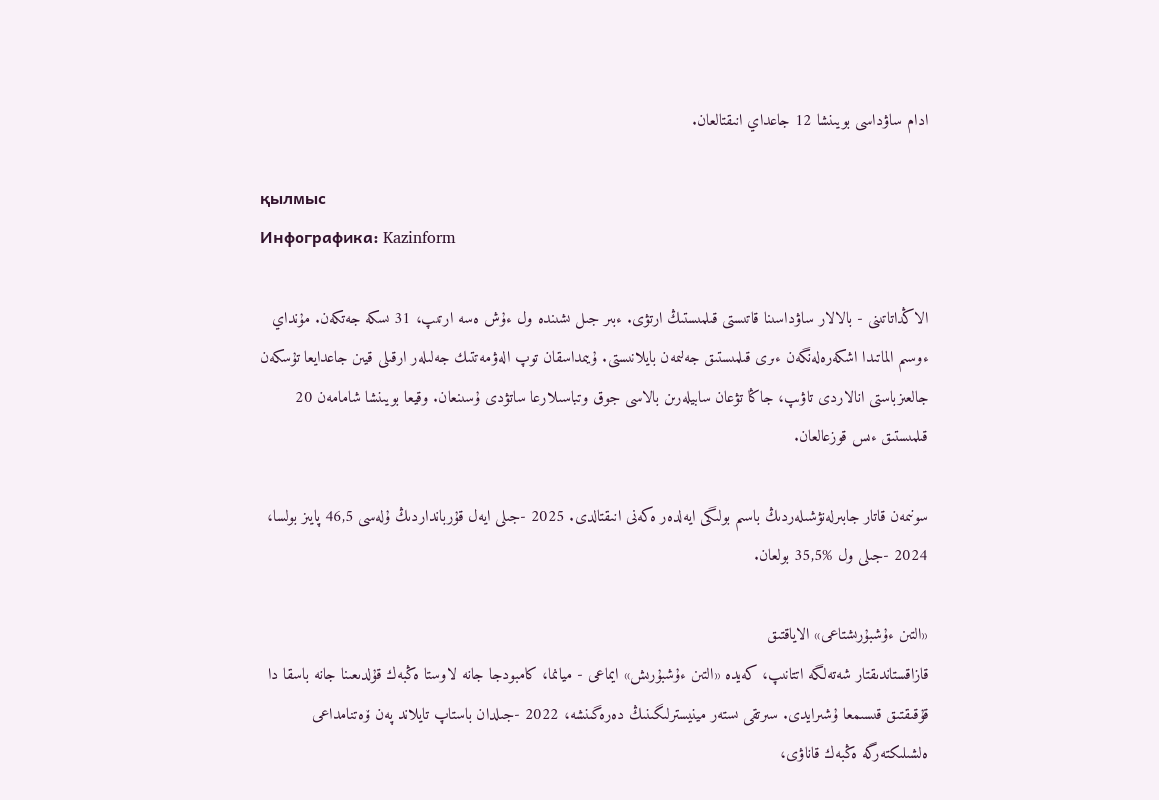ادام ساۋداسى بويىنشا 12 جاعداي انىقتالعان.

қылмыс
Инфографика: Kazinform

الاڭداتاتىنى - بالالار ساۋداسىنا قاتىستى قىلمىستىڭ ارتۋى. ءبىر جىل ىشىندە ول ءۇش ەسە ارتىپ، 31 ىسكە جەتكەن. مۇنداي ءوسىم الماتىدا اشكەرەلەنگەن ءىرى قىلمىستىق جەلىمەن بايلانىستى. ۇيىمداسقان توپ الەۋمەتتىك جەلىلەر ارقىلى قيىن جاعدايعا تۇسكەن جالعىزباستى انالاردى تاۋىپ، جاڭا تۋعان سابيلەرىن بالاسى جوق وتباسىلارعا ساتۋدى ۇسىنعان. وقيعا بويىنشا شامامەن 20 قىلمىستىق ءىس قوزعالعان.

سونىمەن قاتار جابىرلەنۋشىلەردىڭ باسىم بولىگى ايەلدەر ەكەنى انىقتالدى. 2025 -جىلى ايەل قۇربانداردىڭ ۇلەسى 46,5 پايىز بولسا، 2024 -جىلى ول %35,5 بولعان.

«التىن ءۇشبۇرىشتاعى» الاياقتىق
قازاقستاندىقتار شەتەلگە اتتانىپ، كەيدە «التىن ءۇشبۇرىش» ايماعى - ميانما، كامبودجا جانە لاوستا ەڭبەك قۇلدىعىنا جانە باسقا دا قۇقىقتىق قىسىمعا ۇشىرايدى. سىرتقى ىستەر مينيسترلىگىنىڭ دەرەگىنشە، 2022 -جىلدان باستاپ تايلاند پەن ۆەتنامداعى ەلشىلىكتەرگە ەڭبەك قاناۋى،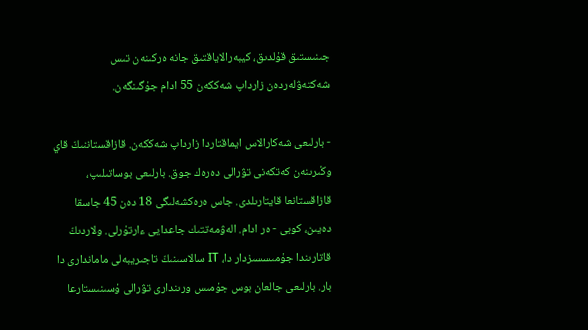جىنىستىق قۇلدىق، كيبەرالاياقتىق جانە ەركىنەن تىس شەكتەۋلەردەن زارداپ شەككەن 55 ادام جۇگىنگەن.

- بارلىعى شەكارالاس ايماقتاردا زارداپ شەككەن. قازاقستاننىڭ قاي وڭىرىنەن كەتكەنى تۋرالى دەرەك جوق. بارلىعى بوساتىلىپ، قازاقستانعا قايتارىلدى. جاس ەرەكشەلىگى 18 دەن 45 جاسقا دەيىن، كوبى - ەر ادام. الەۋمەتتىك جاعدايى ءارتۇرلى. ولاردىڭ قاتارىندا جۇمىسسىزدار دا، IT سالاسىنىڭ تاجىريبەلى ماماندارى دا بار. بارلىعى جالعان بوس جۇمىس ورىندارى تۋرالى ۇسىنىستارعا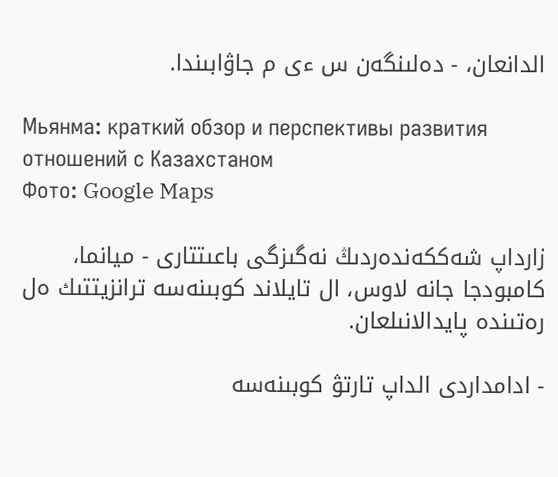الدانعان، - دەلىنگەن س ءى م جاۋابىندا.

Мьянма: краткий обзор и перспективы развития отношений с Казахстаном
Фото: Google Maps

زارداپ شەككەندەردىڭ نەگىزگى باعىتتارى - ميانما، كامبودجا جانە لاوس، ال تايلاند كوبىنەسە ترانزيتتىك ەل رەتىندە پايدالانىلعان.

- ادامداردى الداپ تارتۋ كوبىنەسە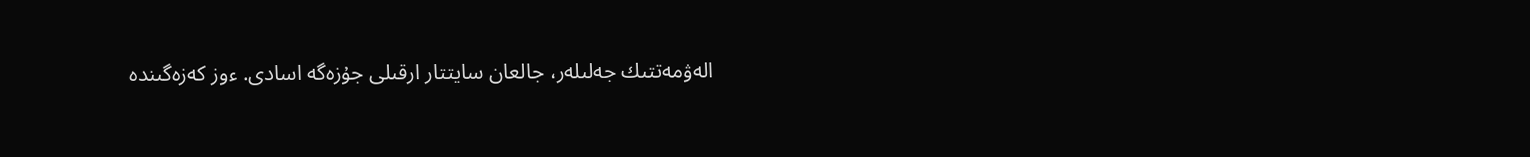الەۋمەتتىك جەلىلەر، جالعان سايتتار ارقىلى جۇزەگە اسادى. ءوز كەزەگىندە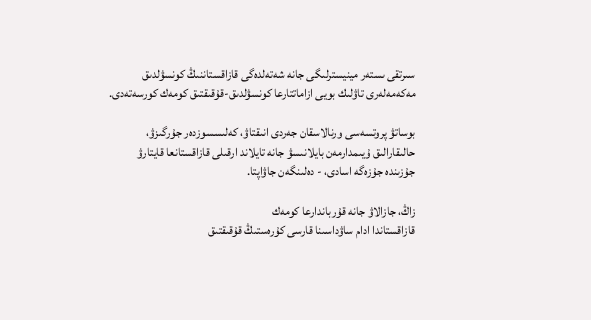سىرتقى ىستەر مينيسترلىگى جانە شەتەلدەگى قازاقستاننىڭ كونسۋلدىق مەكەمەلەرى تاۋلىك بويى ازاماتتارعا كونسۋلدىق-قۇقىقتىق كومەك كورسەتەدى.

بوساتۋ پروتسەسى ورنالاسقان جەردى انىقتاۋ، كەلىسسوزدەر جۇرگىزۋ، حالىقارالىق ۇيىمدارمەن بايلانىسۋ جانە تايلاند ارقىلى قازاقستانعا قايتارۋ جۇزىندە جۇزەگە اسادى، - دەلىنگەن جاۋاپتا.

زاڭ، جازالاۋ جانە قۇرباندارعا كومەك
قازاقستاندا ادام ساۋداسىنا قارسى كۇرەستىڭ قۇقىقتىق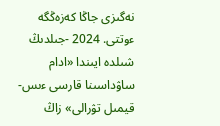نەگىزى جاڭا كەزەڭگە ءوتتى. 2024 -جىلدىڭ شىلدە ايىندا «ادام ساۋداسىنا قارسى ءىس- قيمىل تۋرالى» زاڭ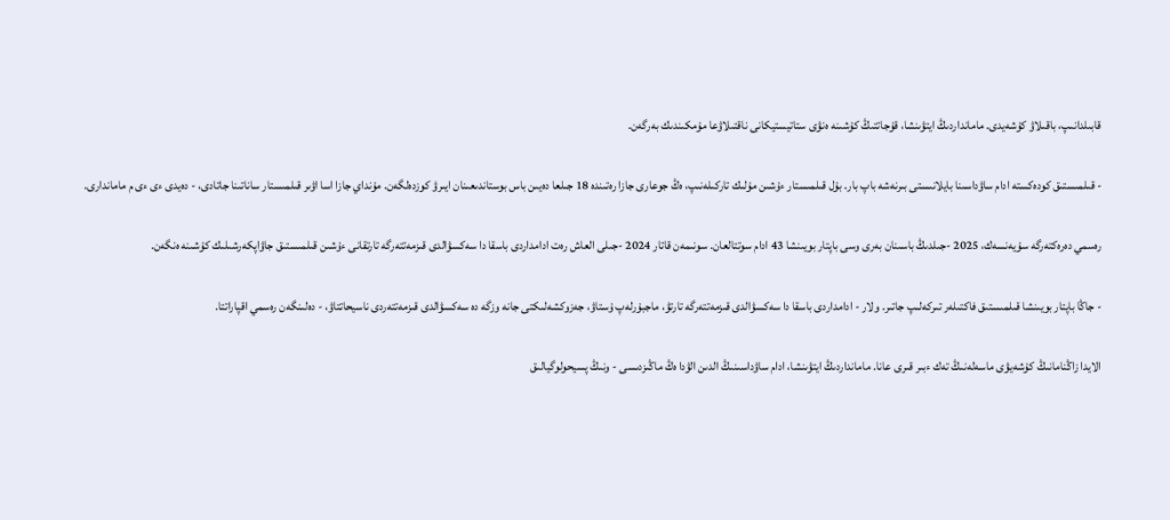قابىلدانىپ، باقىلاۋ كۇشەيدى. مامانداردىڭ ايتۋىنشا، قۇجاتتىڭ كۇشىنە ەنۋى ستاتيستيكانى ناقتىلاۋعا مۇمكىندىك بەرگەن.

- قىلمىستىق كودەكستە ادام ساۋداسىنا بايلانىستى بىرنەشە باپ بار. بۇل قىلمىستار ءۇشىن مۇلىك تاركىلەنىپ، ەڭ جوعارى جازا رەتىندە 18 جىلعا دەيىن باس بوستاندىعىنان ايىرۋ كوزدەلگەن. مۇنداي جازا اسا اۋىر قىلمىستار ساناتىنا جاتادى، - دەيدى ءى ءى م ماماندارى.

رەسمي دەرەكتەرگە سۇيەنسەك، 2025 -جىلدىڭ باسىنان بەرى وسى باپتار بويىنشا 43 ادام سوتتالعان. سونىمەن قاتار 2024 -جىلى العاش رەت ادامداردى باسقا دا سەكسۋالدى قىزمەتتەرگە تارتقانى ءۇشىن قىلمىستىق جاۋاپكەرشىلىك كۇشىنە ەنگەن.

- جاڭا باپتار بويىنشا قىلمىستىق فاكتىلەر تىركەلىپ جاتىر. ولار - ادامداردى باسقا دا سەكسۋالدى قىزمەتتەرگە تارتۋ، ماجبۇرلەپ ۇستاۋ، جەزوكشەلىكتى جانە وزگە دە سەكسۋالدى قىزمەتتەردى ناسيحاتتاۋ، - دەلىنگەن رەسمي اقپاراتتا.

الايدا زاڭنامانىڭ كۇشەيۋى ماسەلەنىڭ تەك ءبىر قىرى عانا. مامانداردىڭ ايتۋىنشا، ادام ساۋداسىنىڭ الدىن الۋدا ەڭ ماڭىزدىسى - ونىڭ پسيحولوگيالىق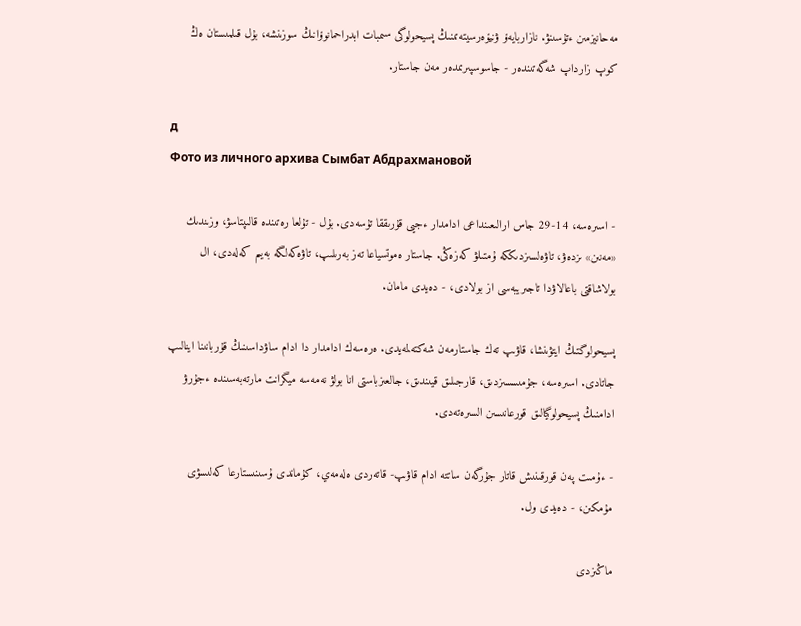مەحانيزمىن ءتۇسىنۋ. نازاربايەۆ ۋنيۆەرسيتەتىنىڭ پسيحولوگى سىمبات ابدراحمانوۆانىڭ سوزىنشە، بۇل قىلمىستان ەڭ كوپ زارداپ شەگەتىندەر - جاسوسپىرىمدەر مەن جاستار.

д
Фото из личного архива Сымбат Абдрахмановой

- اسىرەسە، 14-29 جاس ارالىعىنداعى ادامدار ءجيى قۇرىققا تۇسەدى. بۇل - تۇلعا رەتىندە قالىپتاسۋ، وزىندىك «مەنىن» ىزدەۋ، تاۋەلسىزدىككە ۇمتىلۋ كەزەڭى. جاستار ەموتسياعا تەز بەرىلىپ، تاۋەكەلگە بەيىم كەلەدى، ال بولاشاقتى باعالاۋدا تاجىريبەسى از بولادى، - دەيدى مامان.

پسيحولوگتىڭ ايتۋىنشا، قاۋىپ تەك جاستارمەن شەكتەلمەيدى. ەرەسەك ادامدار دا ادام ساۋداسىنىڭ قۇربانىنا اينالىپ جاتادى. اسىرەسە، جۇمىسسىزدىق، قارجىلىق قيىندىق، جالعىزباستى انا بولۋ نەمەسە ميگرانت مارتەبەسىندە ءجۇرۋ ادامنىڭ پسيحولوگيالىق قورعانىسىن السىرەتەدى.

- ءۇمىت پەن قورقىنىش قاتار جۇرگەن ساتتە ادام قاۋىپ- قاتەردى ەلەمەي، كۇماندى ۇسىنىستارعا كەلىسۋى مۇمكىن، - دەيدى ول.

ماڭىزدى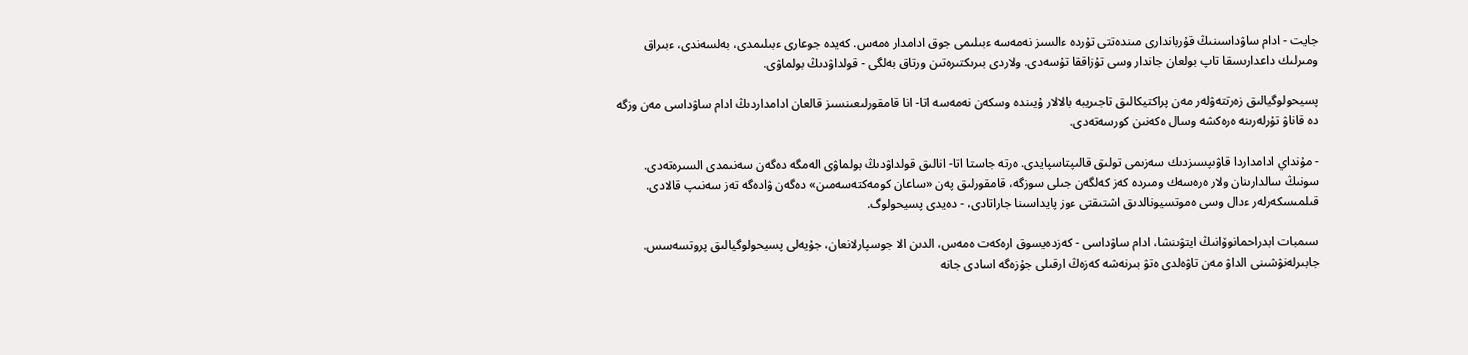جايت - ادام ساۋداسىنىڭ قۇرباندارى مىندەتتى تۇردە ءالسىز نەمەسە ءبىلىمى جوق ادامدار ەمەس. كەيدە جوعارى ءبىلىمدى، بەلسەندى، ءبىراق ومىرلىك داعدارىسقا تاپ بولعان جاندار وسى تۇزاققا تۇسەدى. ولاردى بىرىكتىرەتىن ورتاق بەلگى - قولداۋدىڭ بولماۋى.

پسيحولوگيالىق زەرتتەۋلەر مەن پراكتيكالىق تاجىريبە بالالار ۇيىندە وسكەن نەمەسە اتا- انا قامقورلىعىنسىز قالعان ادامداردىڭ ادام ساۋداسى مەن وزگە دە قاناۋ تۇرلەرىنە ەرەكشە وسال ەكەنىن كورسەتەدى.

- مۇنداي ادامداردا قاۋىپسىزدىك سەزىمى تولىق قالىپتاسپايدى. ەرتە جاستا اتا- انالىق قولداۋدىڭ بولماۋى الەمگە دەگەن سەنىمدى السىرەتەدى. سونىڭ سالدارىنان ولار ەرەسەك ومىردە كەز كەلگەن جىلى سوزگە، قامقورلىق پەن «ساعان كومەكتەسەمىن» دەگەن ۋادەگە تەز سەنىپ قالادى. قىلمىسكەرلەر ءدال وسى ەموتسيونالدىق اشتىقتى ءوز پايداسىنا جاراتادى، - دەيدى پسيحولوگ.

سىمبات ابدراحمانوۆانىڭ ايتۋىنشا، ادام ساۋداسى - كەزدەيسوق ارەكەت ەمەس، الدىن الا جوسپارلانعان، جۇيەلى پسيحولوگيالىق پروتسەسس. جابىرلەنۋشىنى الداۋ مەن تاۋەلدى ەتۋ بىرنەشە كەزەڭ ارقىلى جۇزەگە اسادى جانە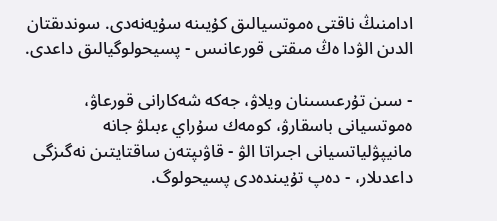ادامنىڭ ناقتى ەموتسيالىق كۇيىنە سۇيەنەدى. سوندىقتان الدىن الۋدا ەڭ مىقتى قورعانىس - پسيحولوگيالىق داعدى.

- سىن تۇرعىسىنان ويلاۋ، جەكە شەكارانى قورعاۋ، ەموتسيانى باسقارۋ، كومەك سۇراي ءبىلۋ جانە مانيپۋلياتسيانى اجىراتا الۋ - قاۋىپتەن ساقتايتىن نەگىزگى داعدىلار، - دەپ تۇيىندەدى پسيحولوگ.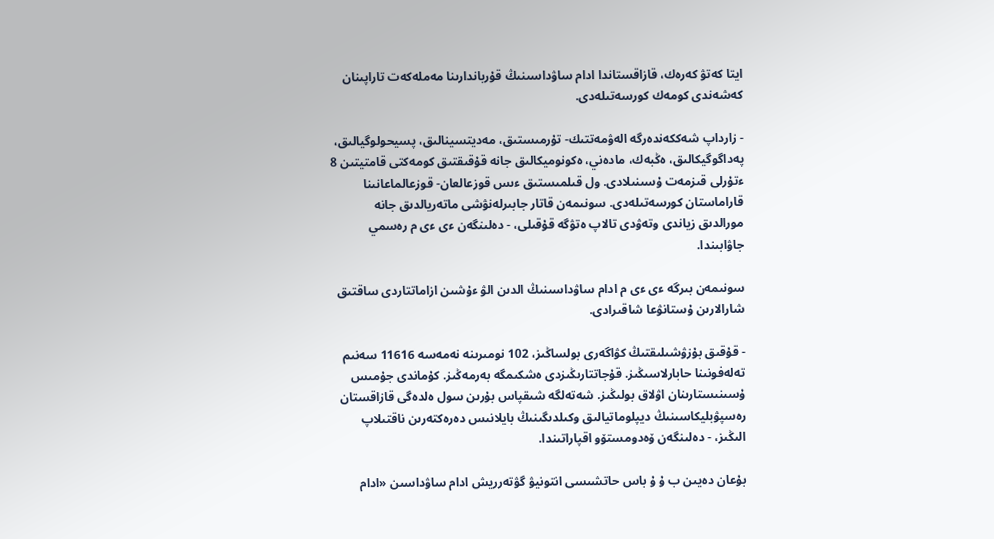ايتا كەتۋ كەرەك، قازاقستاندا ادام ساۋداسىنىڭ قۇرباندارىنا مەملەكەت تاراپىنان كەشەندى كومەك كورسەتىلەدى.

- زارداپ شەككەندەرگە الەۋمەتتىك- تۇرمىستىق، مەديتسينالىق، پسيحولوگيالىق، پەداگوگيكالىق، ەڭبەك، مادەني، ەكونوميكالىق جانە قۇقىقتىق كومەكتى قامتيتىن 8 ءتۇرلى قىزمەت ۇسىنىلادى. ول قىلمىستىق ءىس قوزعالعان- قوزعالماعانىنا قاراماستان كورسەتىلەدى. سونىمەن قاتار جابىرلەنۋشى ماتەريالدىق جانە مورالدىق زياندى وتەۋدى تالاپ ەتۋگە قۇقىلى، - دەلىنگەن ءى ءى م رەسمي جاۋابىندا.

سونىمەن بىرگە ءى ءى م ادام ساۋداسىنىڭ الدىن الۋ ءۇشىن ازاماتتاردى ساقتىق شارالارىن ۇستانۋعا شاقىرادى.

- قۇقىق بۇزۋشىلىقتىڭ كۋاگەرى بولساڭىز، 102 نومىرىنە نەمەسە 11616 سەنىم تەلەفونىنا حابارلاسىڭىز. قۇجاتتارىڭىزدى ەشكىمگە بەرمەڭىز. كۇماندى جۇمىس ۇسىنىستارىنان اۋلاق بولىڭىز. شەتەلگە شىقپاس بۇرىن سول ەلدەگى قازاقستان رەسپۋبليكاسىنىڭ ديپلوماتيالىق وكىلدىگىنىڭ بايلانىس دەرەكتەرىن ناقتىلاپ الىڭىز، - دەلىنگەن ۆەدومستۆو اقپاراتىندا.

بۇعان دەيىن ب ۇ ۇ باس حاتشىسى انتونيۋ گۋتەرريش ادام ساۋداسىن «ادام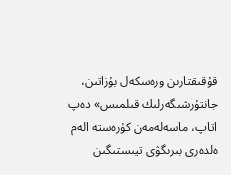قۇقىقتارىن ورەسكەل بۇزاتىن، جانتۇرشىگەرلىك قىلمىس» دەپ اتاپ، ماسەلەمەن كۇرەستە الەم ەلدەرى بىرىگۋى تيىستىگىن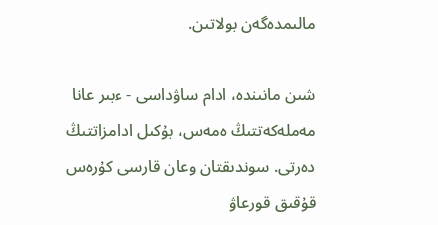مالىمدەگەن بولاتىن.

شىن مانىندە، ادام ساۋداسى - ءبىر عانا مەملەكەتتىڭ ەمەس، بۇكىل ادامزاتتىڭ دەرتى. سوندىقتان وعان قارسى كۇرەس قۇقىق قورعاۋ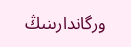ورگاندارىنىڭ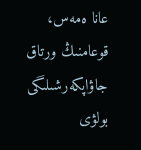عانا ەمەس، قوعامنىڭ ورتاق جاۋاپكەرشىلىگى بولۋى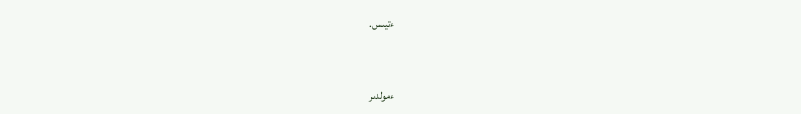ءتيىس.



ءمولدىر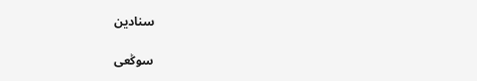سنادين

سوڭعى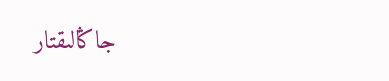جاڭالىقتار